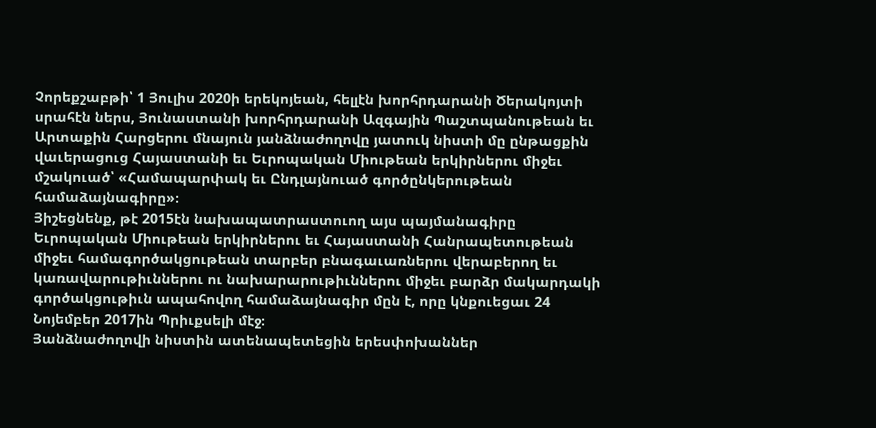Չորեքշաբթի՝ 1 Յուլիս 2020ի երեկոյեան, հելլէն խորհրդարանի Ծերակոյտի սրահէն ներս, Յունաստանի խորհրդարանի Ազգային Պաշտպանութեան եւ Արտաքին Հարցերու մնայուն յանձնաժողովը յատուկ նիստի մը ընթացքին վաւերացուց Հայաստանի եւ Եւրոպական Միութեան երկիրներու միջեւ մշակուած՝ «Համապարփակ եւ Ընդլայնուած գործընկերութեան համաձայնագիրը»։
Յիշեցնենք, թէ 2015էն նախապատրաստուող այս պայմանագիրը Եւրոպական Միութեան երկիրներու եւ Հայաստանի Հանրապետութեան միջեւ համագործակցութեան տարբեր բնագաւառներու վերաբերող եւ կառավարութիւններու ու նախարարութիւններու միջեւ բարձր մակարդակի գործակցութիւն ապահովող համաձայնագիր մըն է, որը կնքուեցաւ 24 Նոյեմբեր 2017ին Պրիւքսելի մէջ։
Յանձնաժողովի նիստին ատենապետեցին երեսփոխաններ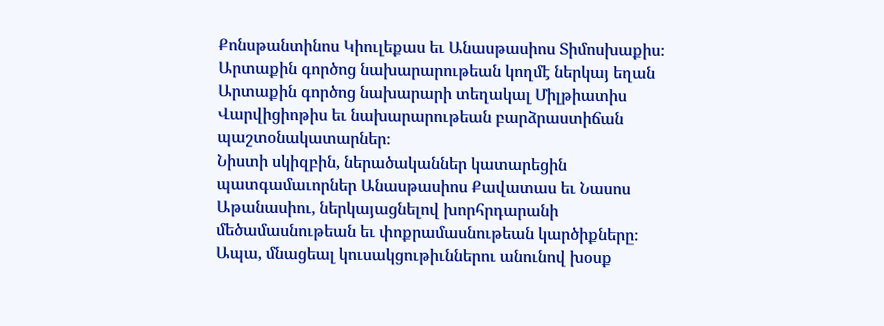Քոնսթանտինոս Կիուլեքաս եւ Անասթասիոս Տիմոսխաքիս։ Արտաքին գործոց նախարարութեան կողմէ ներկայ եղան Արտաքին գործոց նախարարի տեղակալ Միլթիատիս Վարվիցիոթիս եւ նախարարութեան բարձրաստիճան պաշտօնակատարներ։
Նիստի սկիզբին, ներածականներ կատարեցին պատգամաւորներ Անասթասիոս Քավատաս եւ Նասոս Աթանասիու, ներկայացնելով խորհրդարանի մեծամասնութեան եւ փոքրամասնութեան կարծիքները։ Ապա, մնացեալ կուսակցութիւններու անունով խօսք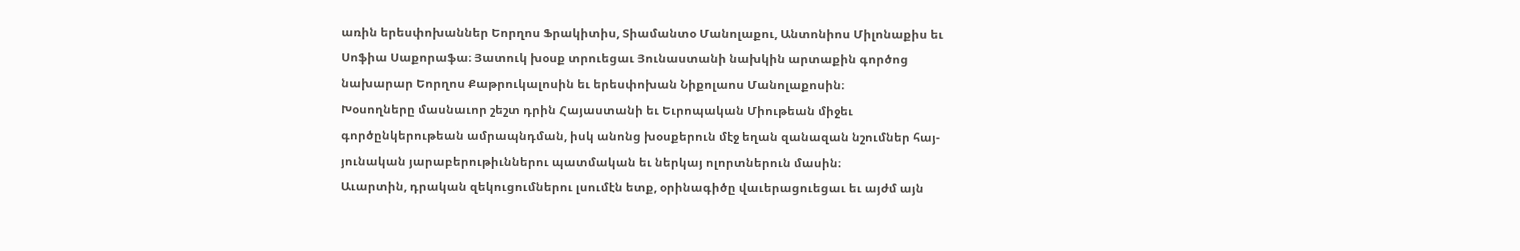առին երեսփոխաններ Եորղոս Ֆրակիտիս, Տիամանտօ Մանոլաքու, Անտոնիոս Միլոնաքիս եւ Սոֆիա Սաքորաֆա։ Յատուկ խօսք տրուեցաւ Յունաստանի նախկին արտաքին գործոց նախարար Եորղոս Քաթրուկալոսին եւ երեսփոխան Նիքոլաոս Մանոլաքոսին։
Խօսողները մասնաւոր շեշտ դրին Հայաստանի եւ Եւրոպական Միութեան միջեւ գործընկերութեան ամրապնդման, իսկ անոնց խօսքերուն մէջ եղան զանազան նշումներ հայ-յունական յարաբերութիւններու պատմական եւ ներկայ ոլորտներուն մասին։
Աւարտին, դրական զեկուցումներու լսումէն ետք, օրինագիծը վաւերացուեցաւ եւ այժմ այն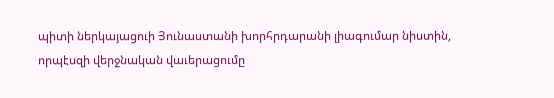պիտի ներկայացուի Յունաստանի խորհրդարանի լիագումար նիստին, որպէսզի վերջնական վաւերացումը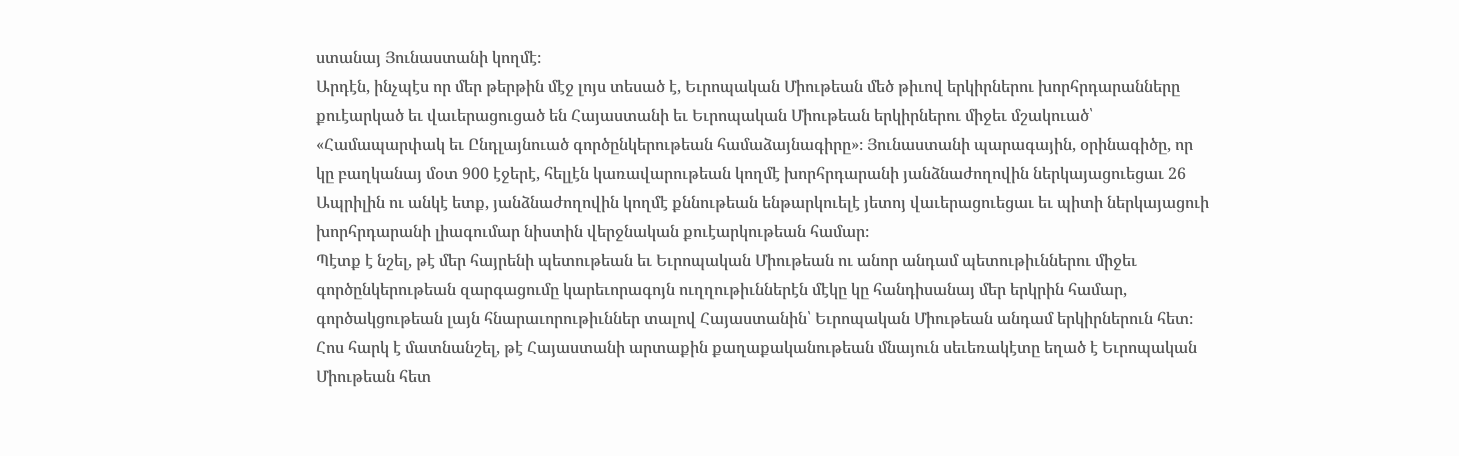ստանայ Յունաստանի կողմէ։
Արդէն, ինչպէս որ մեր թերթին մէջ լոյս տեսած է, Եւրոպական Միութեան մեծ թիւով երկիրներու խորհրդարանները քուէարկած եւ վաւերացուցած են Հայաստանի եւ Եւրոպական Միութեան երկիրներու միջեւ մշակուած՝ «Համապարփակ եւ Ընդլայնուած գործընկերութեան համաձայնագիրը»։ Յունաստանի պարագային, օրինագիծը, որ կը բաղկանայ մօտ 900 էջերէ, հելլէն կառավարութեան կողմէ խորհրդարանի յանձնաժողովին ներկայացուեցաւ 26 Ապրիլին ու անկէ ետք, յանձնաժողովին կողմէ քննութեան ենթարկուելէ յետոյ վաւերացուեցաւ եւ պիտի ներկայացուի խորհրդարանի լիագումար նիստին վերջնական քուէարկութեան համար։
Պէտք է նշել, թէ մեր հայրենի պետութեան եւ Եւրոպական Միութեան ու անոր անդամ պետութիւններու միջեւ գործընկերութեան զարգացումը կարեւորագոյն ուղղութիւններէն մէկը կը հանդիսանայ մեր երկրին համար, գործակցութեան լայն հնարաւորութիւններ տալով Հայաստանին՝ Եւրոպական Միութեան անդամ երկիրներուն հետ։
Հոս հարկ է մատնանշել, թէ Հայաստանի արտաքին քաղաքականութեան մնայուն սեւեռակէտը եղած է Եւրոպական Միութեան հետ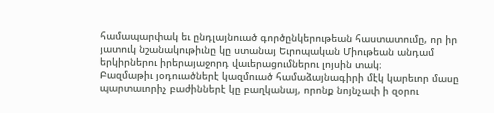համապարփակ եւ ընդլայնուած գործընկերութեան հաստատումը, որ իր յատուկ նշանակութիւնը կը ստանայ Եւրոպական Միութեան անդամ երկիրներու իրերայաջորդ վաւերացումներու լոյսին տակ։
Բազմաթիւ յօդուածներէ կազմուած համաձայնագիրի մէկ կարեւոր մասը պարտաւորիչ բաժիններէ կը բաղկանայ, որոնք նոյնչափ ի զօրու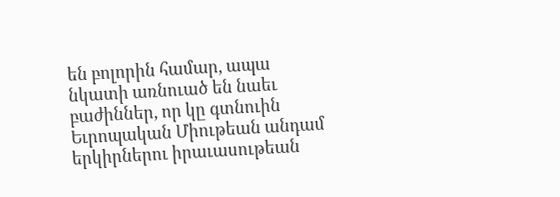են բոլորին համար, ապա նկատի առնուած են նաեւ բաժիններ, որ կը գտնուին Եւրոպական Միութեան անդամ երկիրներու իրաւասութեան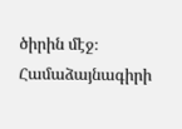ծիրին մէջ։ Համաձայնագիրի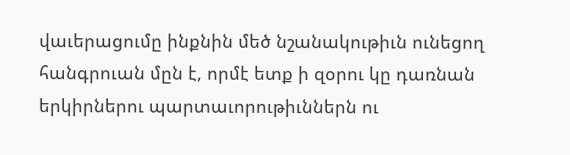վաւերացումը ինքնին մեծ նշանակութիւն ունեցող հանգրուան մըն է, որմէ ետք ի զօրու կը դառնան երկիրներու պարտաւորութիւններն ու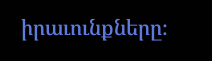իրաւունքները։